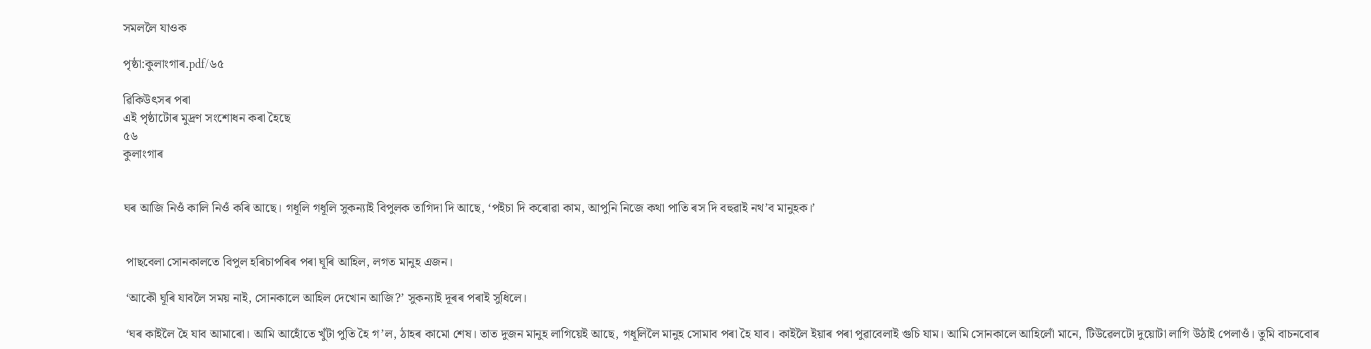সমললৈ যাওক

পৃষ্ঠা:কুলাংগাৰ.pdf/৬৫

ৱিকিউৎসৰ পৰা
এই পৃষ্ঠাটোৰ মুদ্ৰণ সংশোধন কৰা হৈছে
৫৬
কুলাংগাৰ


ঘৰ আজি নিওঁ কালি নিওঁ কৰি আছে। গধূলি গধূলি সুকন্যাই বিপুলক তাগিদা দি আছে, ‘পইচা দি কৰোৱা কাম, আপুনি নিজে কথা পাতি ৰস দি বহুৱাই নথ’ব মানুহক।’


 পাছবেলা সোনকালতে বিপুল হৰিচাপৰিৰ পৰা ঘূৰি আহিল, লগত মানুহ এজন।

 ‘আকৌ ঘূৰি যাবলৈ সময় নাই, সোনকালে আহিল দেখোন আজি?’ সুকন্যাই দূৰৰ পৰাই সুধিলে।

 ‘ঘৰ কাইলৈ হৈ যাব আমাৰো। আমি আহোঁতে খুঁটা পুতি হৈ গ’ল, ঠাহৰ কামো শেষ। তাত দুজন মানুহ লাগিয়েই আছে, গধূলিলৈ মানুহ সোমাব পৰা হৈ যাব। কাইলৈ ইয়াৰ পৰা পুৱাবেলাই গুচি যাম। আমি সোনকালে আহিলোঁ মানে, টিউৱেলটো দুয়োটা লাগি উঠাই পেলাওঁ। তুমি বাচনবোৰ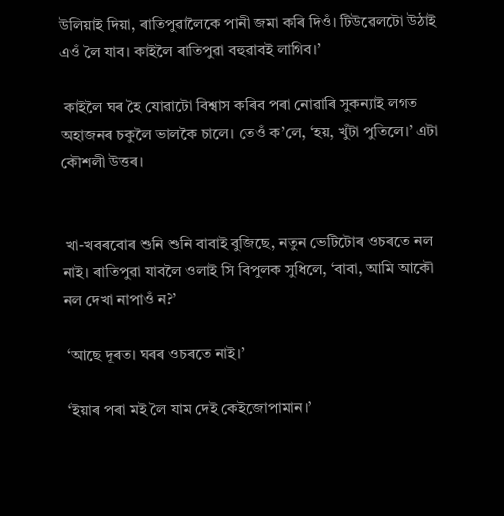উলিয়াই দিয়া, ৰাতিপুৱালৈকে পানী জমা কৰি দিওঁ। টিউৱেলটো উঠাই এওঁ লৈ যাব। কাইলৈ ৰাতিপুৱা বহুৱাবই লাগিব।’

 কাইলৈ ঘৰ হৈ যোৱাটো বিশ্বাস কৰিব পৰা নোৱাৰি সুকন্যাই লগত অহাজনৰ চকুলৈ ভালকৈ চালে। তেওঁ ক’লে, ‘হয়, খুঁটা পুতিলে।’ এটা কৌশলী উত্তৰ।


 খা-খবৰবোৰ শুনি শুনি বাবাই বুজিছে, নতুন ভেটিটোৰ ওচৰতে নল নাই। ৰাতিপুৱা যাবলৈ ওলাই সি বিপুলক সুধিলে, ‘বাবা, আমি আকৌ নল দেখা নাপাওঁ ন?’

 ‘আছে দূৰত। ঘৰৰ ওচৰতে নাই।’

 ‘ইয়াৰ পৰা মই লৈ যাম দেই কেইজোপামান।’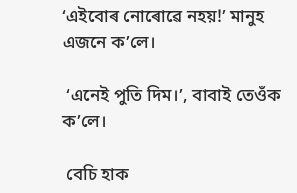‘এইবোৰ নোৰোৱে নহয়!’ মানুহ এজনে ক’লে।

 ‘এনেই পুতি দিম।’, বাবাই তেওঁক ক’লে।

 বেচি হাক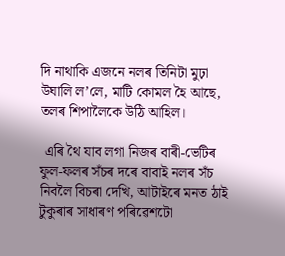দি নাথাকি এজনে নলৰ তিনিটা মুঢ়া উঘালি ল’লে, মাটি কোমল হৈ আছে, তলৰ শিপালৈকে উঠি আহিল।

 এৰি থৈ যাব লগা নিজৰ বাৰী-ভেটিৰ ফুল-ফলৰ সঁচৰ দৰে বাবাই নলৰ সঁচ নিবলৈ বিচৰা দেখি, আটাইৰে মনত ঠাই টুকুৰাৰ সাধাৰণ পৰিৱেশটো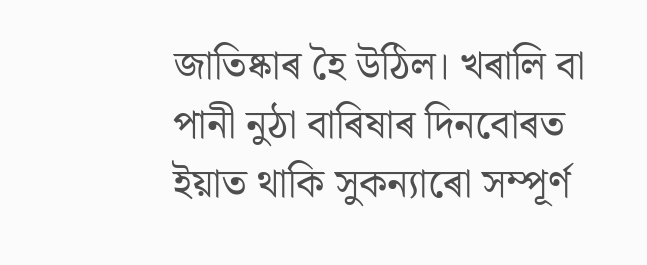জাতিষ্কাৰ হৈ উঠিল। খৰালি বা পানী নুঠা বাৰিষাৰ দিনবোৰত ইয়াত থাকি সুকন্যাৰো সম্পূৰ্ণ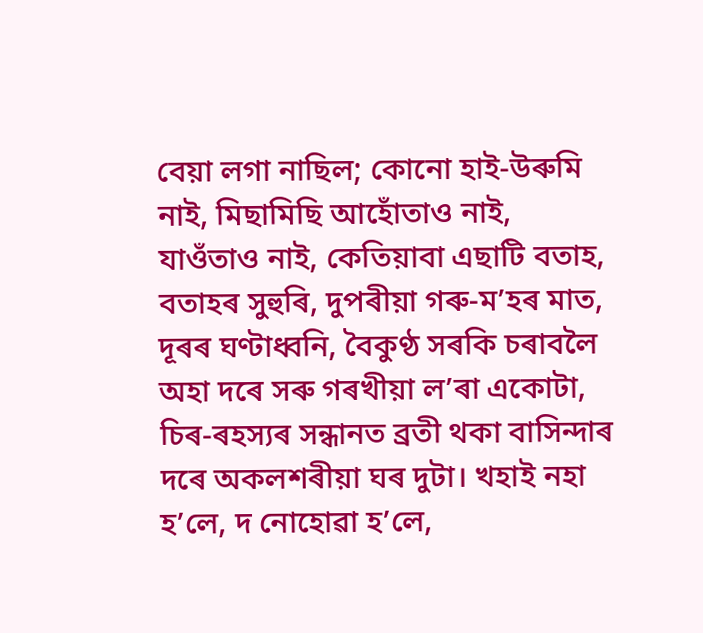বেয়া লগা নাছিল; কোনো হাই-উৰুমি নাই, মিছামিছি আহোঁতাও নাই, যাওঁতাও নাই, কেতিয়াবা এছাটি বতাহ, বতাহৰ সুহুৰি, দুপৰীয়া গৰু-ম’হৰ মাত, দূৰৰ ঘণ্টাধ্বনি, বৈকুণ্ঠ সৰকি চৰাবলৈ অহা দৰে সৰু গৰখীয়া ল’ৰা একোটা, চিৰ-ৰহস্যৰ সন্ধানত ব্ৰতী থকা বাসিন্দাৰ দৰে অকলশৰীয়া ঘৰ দুটা। খহাই নহা হ’লে, দ নোহোৱা হ’লে,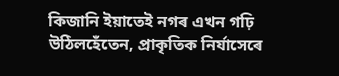কিজানি ইয়াতেই নগৰ এখন গঢ়ি উঠিলহেঁতেন, প্ৰাকৃতিক নিৰ্যাসেৰে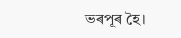ভৰপূৰ হৈ।